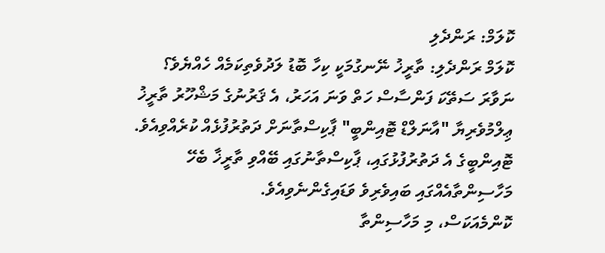ކޮލަމް: ރަންދެލި
ކޮލަމް ރަންދެލި: ތާރީޚު ނޭނގުމަކީ ކިހާ ބޮޑު ލަދުވެތިކަމެއް ހެއްޔެވެ؟
ނަވާރަ ސަތޭކަ ފަންސާސް ހަތް ވަނަ އަހަރު، އެ ޤަރުނުގެ މަޝްހޫރު ތާރީޚު ޢިލްމުވެރިޔާ "އާނަލްޑް ޓޮއިންބީ" ޕާކިސްތާނަށް ދަތުރުފުޅެއް ކުރެއްވިއެވެ. ޓޮއިންބީގެ އެ ދަތުރުފުޅުގައި، ޕާކިސްތާނުގައި ބޭއްވި ތާރީޚާ ބެހޭ މަހާސިންތާއެއްގައި ބައިވެރިވެ ވަޑައިގެންނެވިއެވެ.
ކޮންމެއަކަސް، މި މަހާސިންތާ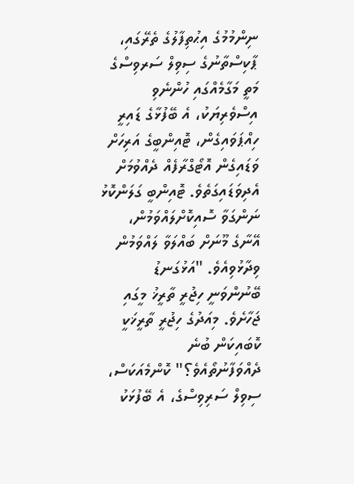ނިންމުމުގެ އިޙުތިފާލުގެ ތެރޭގައި، ޕާކިސްތާނުގެ ސިވިލް ސަރވިސްގެ މަތީ މަގާމެއްގައި ހުންނެވި އިސްވެރިޔަކު، އެ ބޭފުޅާގެ ޑައިރީ ހިއްޕަވައިގެން، ޓޮއިންބީގެ އަރިހަށް ވަޑައިގެން އޮޓޯގްރާފެއް ދެއްވުމަށް އެދިވަޑައިގަތެވެ. ޓޮއިންބީ ގަލަންކޮޅު ނަންގަވާ ސޮއިކޮށްލައްވަމުން، އޭނާގެ މޫނަށް ބައްލަވާ ލައްވަމުން ވިދާޅުވިއެވެ. "އަޅުގަނޑު ބޭނުންވަނީ ހިޖުރީ ތާރީޚު މީގައި ޖަހާށެވެ. މިއަދުގެ ހިޖުރީ ތާރީޚަކީ ކޮބައިކަން ބުނެ ދެއްވަފާނުތޯއެވެ؟" ކޮންމެއަކަސް، ސިވިލް ސަރިވިސްގެ، އެ ބޭފުޅަކު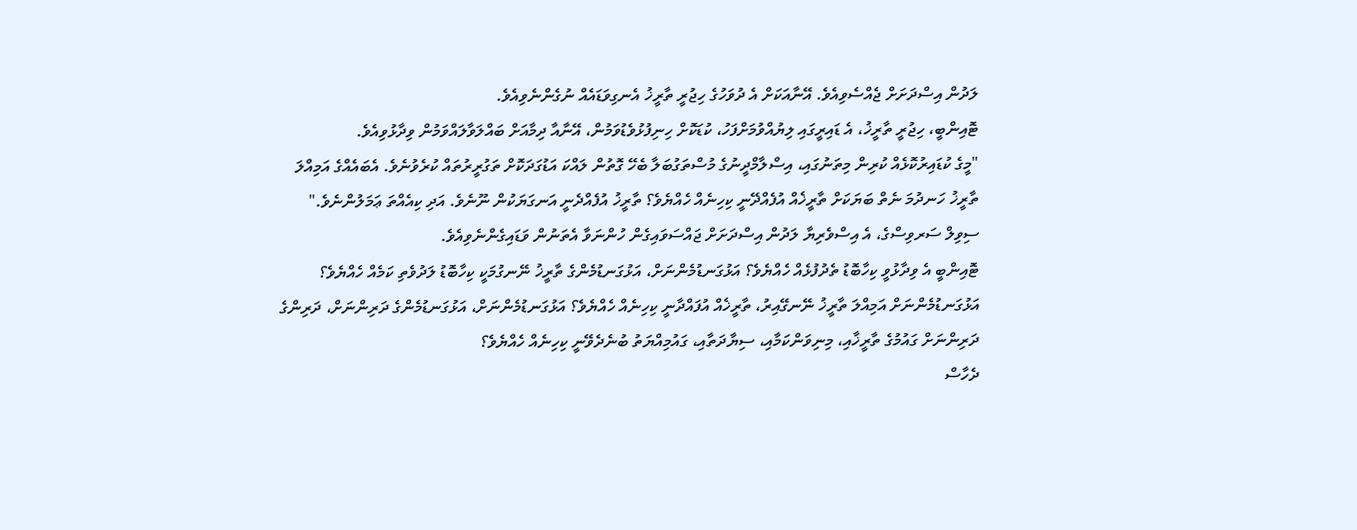ލަދުން އިސްދަށަށް ޖެއްސެވިއެވެ. އޭނާއަކަށް އެ ދުވަހުގެ ހިޖުރީ ތާރީޚު އެނގިވަޑައެއް ނުގެންނެވިއެވެ.
ޓޮއިންބީ، ހިޖުރީ ތާރީޚު، އެ ޑައިރީގައި ލިޔުއްވުމަށްފަހު، ކުޑަކޮށް ހިނިފުޅުވެޑުވަމުން، އޭނާއާ ދިމާއަށް ބައްލަވާލައްވަމުން ވިދާޅުވިއެވެ.
"މީގެ ކުޑައިރުކޮޅެއް ކުރިން މިތަނުގައި، އިސްލާމްދީނުގެ މުސްތަގުބަލާ ބެހޭ ގޮތުން ލައްކަ އަޑުގަދަކޮށް ތަގުރީރުތައް ކުރެވުނެވެ. އެބައެއްގެ އަމިއްލަ ތާރީޚު ހަނދުމަ ނެތް ބަޔަކަށް ތާރީޚެއް އުފެއްދޭނީ ކިހިނެއް ހެއްޔެވެ؟ ތާރީޚު އުފެއްދެނީ އަނގަޔަކުން ނޫނެވެ. އަދި ކިއެއްތަ ޢަމަލުންނެވެ."
ސިވިލް ސަރވިސްގެ، އެ އިސްވެރިޔާ ލަދުން އިސްދަށަށް ޖައްސަވައިގެން ހުންނަވާ އެތަނުން ވަޑައިގެންނެވިއެވެ.
ޓޮއިންބީ އެ ވިދާޅުވީ ކިހާބޮޑު ތެދުފުޅެއް ހެއްޔެވެ؟ އަޅުގަނޑުމެންނަށް، އަޅުގަނޑުމެންގެ ތާރީޚު ނޭނގުމަކީ ކިހާބޮޑު ލަދުވެތި ކަމެއް ހެއްޔެވެ؟ އަޅުގަނޑުމެންނަށް އަމިއްލަ ތާރީޚު ނޭނގޭއިރު، ތާރީޚެއް އުފައްދާނީ ކިހިނެއް ހެއްޔެވެ؟ އަޅުގަނޑުމެންނަށް، އަޅުގަނޑުމެންގެ ދަރިންނަށް، ދަރިންގެ ދަރިންނަށް ގައުމުގެ ތާރީޚާއި، މިނިވަންކަމާއި، ސިޔާދަތާއި، ގައުމިއްޔަތު ބުނެދެވޭނީ ކިހިނެއް ހެއްޔެވެ؟
ދެހާސް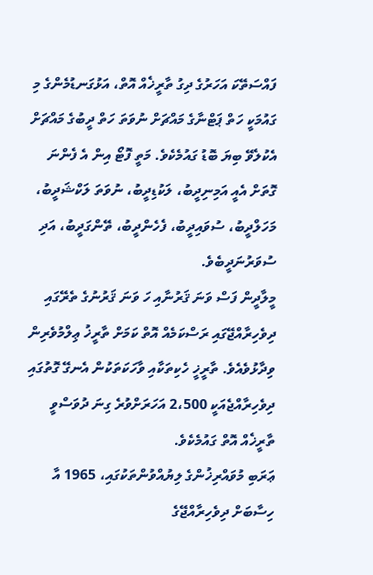ފައްސަތޭކަ އަހަރުގެ ދިގު ތާރީޚެއް އޮތް، އަޅުގަނޑުމެންގެ މި ގައުމަކީ ހަތް ޕަޓްނާގެ މައްޗަށް ނުވަތަ ހަތް ދީބުގެ މައްޗަށް އެކުލެވޭ ބިޔަ ބޮޑު ގައުމެކެވެ. މަތީ ފޮޓޯ އިން އެ ފެންނަ ގޮތަށް އެއީ އަމިނިދީބު، ލަކުޑިދީބު، ނުވަތަ ލަކްޝަދީބު، މަހަލްދީބު، ސުވައިދީބު، ފެހެންދީބު، ތޭންގަދީބު، އަދި ސުވަރުނަދީބެވެ.
މީލާދީން ފަސް ވަނަ ޤަރުނާއި ހަ ވަނަ ޤަރުނުގެ ތެރޭގައި ދިވެހިރާއްޖޭގައި ރަސްކަމެއް އޮތް ކަމަށް ތާރީޚު ޢިލްމުވެރިން ވިދާޅުވެއެވެ. ތާރީޚީ ހެކިތަކާއި ވާހަކަތަކުން އެނގޭ ގޮތުގައި ދިވެހިރާއްޖެއަކީ 2،500 އަހަރަށްވުރެ ގިނަ ދުވަސްވީ ތާރީޚެއް އޮތް ގައުމެކެވެ.
ޢަރަބި މުވައްރިޚުންގެ ލިޔުއްވުންތަކުގައި، 1965 އާ ހިސާބަށް ދިވެހިރާއްޖޭގެ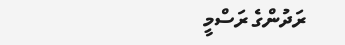ރަދުންގެ ރަސްމީ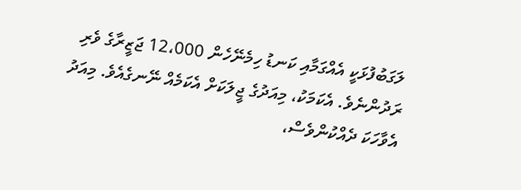ލަގަބުފުޅަކީ އެއްގަމާއި ކަނޑު ހިމެނޭހެން 12،000 ޖަޒީރާގެ ވެރި ރަދުންނެވެ. އެކަމަކު، މިއަދުގެ ޖީލަކަށް އެކަމެއް ނޭނގެއެވެ. މިއަދު އެވާހަކަ ދެއްކުންވެސް،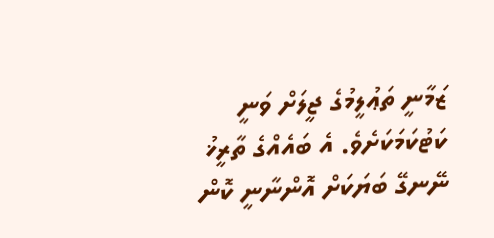ޒަމާނީ ތަޢުލީމުގެ ޖީލަށް ވަނީ ކަޓުކަމަކަށެވެ. އެ ބައެއްގެ ތާރީޚު ނޭނގޭ ބަޔަކަށް އޮންނާނީ ކޮން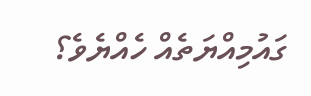ގައުމިއްޔަތެއް ހެއްޔެވެ؟